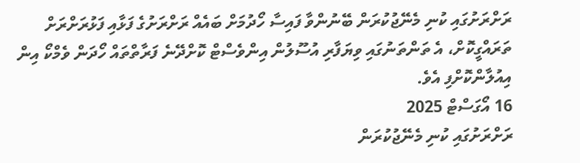ރަށްރަށުގައި ކުނި މެނޭޖުކުރަން ބޭނުންވާ ފައިސާ ހޯދުމަށް ބައެއް ރަށްރަށުގެ ފަޅާއި ފަޅުރަށްރަށް ތަރައްގީކޮށް، އެ ތަންތަނުގައި ވިޔަފާރި އުސޫލުން އިންވެސްޓް ކޮށްދޭނެ ފަރާތްތައް ހޯދަން ވެމްކޯ އިން އިއުލާންކޮށްފި އެވެ.
16 އޯގަސްޓް 2025
ރަށްރަށުގައި ކުނި މެނޭޖުކުރަން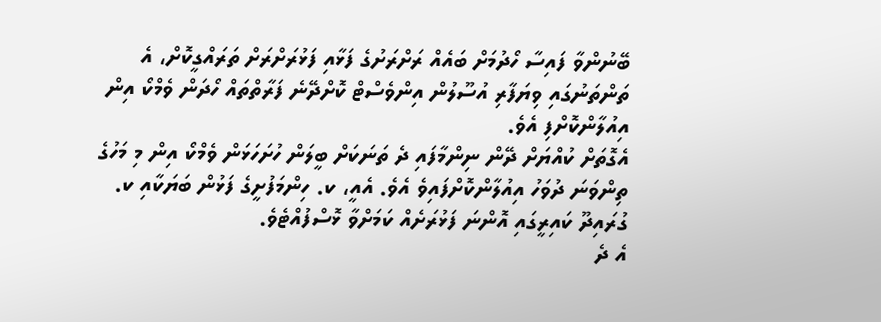ބޭނުންވާ ފައިސާ ހޯދުމަށް ބައެއް ރަށްރަށުގެ ފަޅާއި ފަޅުރަށްރަށް ތަރައްގީކޮށް، އެ ތަންތަނުގައި ވިޔަފާރި އުސޫލުން އިންވެސްޓް ކޮށްދޭނެ ފަރާތްތައް ހޯދަން ވެމްކޯ އިން އިއުލާންކޮށްފި އެވެ.
އެގޮތަށް ކުއްޔަށް ދޭން ނިންމާފައި ދެ ތަނަކަށް ބީލަން ހުށަހަޅަން ވެމްކޯ އިން މި މަހުގެ ތިންވަނަ ދުވަހު އިއުލާންކޮށްފައިވެ އެވެ. އެއީ، ކ. ހިންމަފުށީގެ ފަޅުން ބަޔަކާއި ކ. ގުރައިދޫ ކައިރީގައި އޮންނަ ފަޅުރަށެއް ކަމަށްވާ ޅޮސްފުއްޓެވެ.
އެ ދެ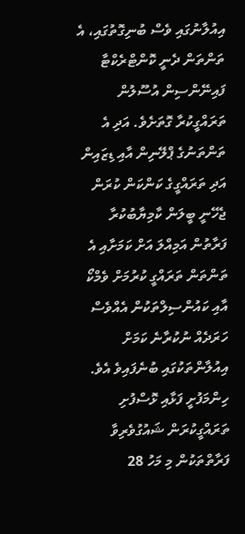އިއުލާނުގައި ވެސް ބުނިގޮތުގައި، އެ ތަންތަން ދެނީ ކޮންޓްރެކްޓާ ފައިނޭންސިން އުސޫލުން ތަރައްގީކުރާ ގޮތަށެވެ. އަދި އެ ތަންތަނުގެ ޕްލޭނިން އާއި ޑިޒައިން އަދި ތަރައްގީގެ ކަންކަން ކުރަން ޖެހޭނީ ބީލަން ކާމިޔާބުކުރާ ފަރާތުން އަމިއްލަ އަށް ކަމަށާއި އެ ތަންތަން ތަރައްގީ ކުރުމަށް ވެމްކޯ އާއި ކައުންސިލްތަކުން އެއްވެސް ހަރަދެއް ނުކުރާނެ ކަމަށް އިއުލާންތަކުގައި ބުނެފައިވެ އެވެ.
ހިންމަފުށީ ފަޅާއި ޅޮސްފުށި ތަރައްގީކުރަން ޝައުގުވެރިވާ ފަރާތްތަކުން މި މަހު 28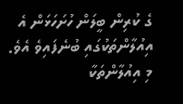ގެ ކުރިން ބީލަން ހުށަހަޅަން އެ އިއުލާންތަކުގައި ބުނެފައިވެ އެވެ.
މި އިއުލާންތަކާ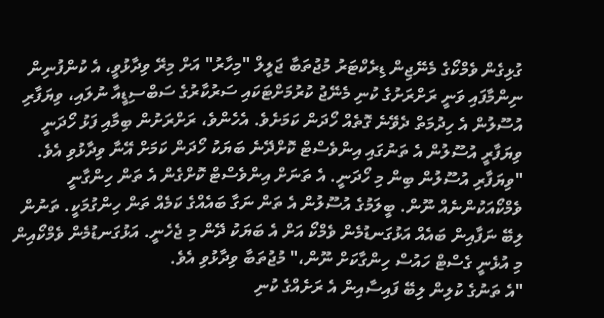ގުޅިގެން ވެމްކޯގެ މެނޭޖިން ޑިރެކްޓަރު މުޖުތަބާ ޖަލީލް "މިހާރު" އަށް މިރޭ ވިދާޅުވީ، އެ ކުންފުނިން ނިންމާފައި ވަނީ ރަށްރަށުގެ ކުނި މެނޭޖު ކުރުމަށްޓަކައި ސަރުކާރުގެ ސަބްސިޑީއާ ނުލައި، ވިޔަފާރި އުސޫލުން އެ ހިދުމަތް ދެވޭނެ ގޮތެއް ހޯދަން ކަމަށެވެ. އެހެންވެ، ރަށްރަށުން ބިމާއި ފަޅު ހޯދަނީ ވިޔަފާރީ އުސޫލުން އެ ތަނުގައި އިންވެސްޓް ކޮށްދޭނެ ބަޔަކު ހޯދަން ކަމަށް އޭނާ ވިދާޅުވި އެވެ.
"ވިޔަފާރި އުސޫލުން ބިން މި ހޯދަނީ. އެ ތަނަށް އިންވެސްޓް ކޮށްގެން އެ ތަން ހިންގާނީ ވެމްކޯއަކުންނެއް ނޫން. ބީލަމުގެ އުސޫލުން އެ ތަން ނަގާ ބައެއްގެ ކަމެއް ތަން ހިންގުމަކީ. ތަނުން ލިބޭ ނަފާއިން ބައެއް އަޅުގަނޑުމެން ވެމްކޯ އަށް އެ ބަޔަކު ދޭން މި ޖެހެނީ. އަޅުގަނޑުމެން ވެމްކޯއިން މި އުޅެނީ ގެސްޓް ހައުސް ހިންގާކަށް ނޫން،" މުޖުތަބާ ވިދާޅުވި އެވެ.
"އެ ތަނުގެ ކުލިން ލިބޭ ފައިސާއިން އެ ރަށެއްގެ ކުނި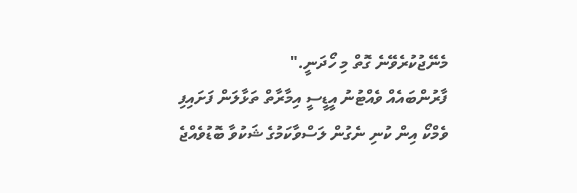މެނޭޖުކުރެވޭނެ ގޮތް މި ހޯދަނީ."
ފާރުންބައެއް ވެއްޓުނު އީޑީސީ އިމާރާތް ތަޅާލަން ފަށައިފި
ވެމްކޯ އިން ކުނި ނެގުން ލަސްވާކަމުގެ ޝަކުވާ ބޮޑުވެއްޖެ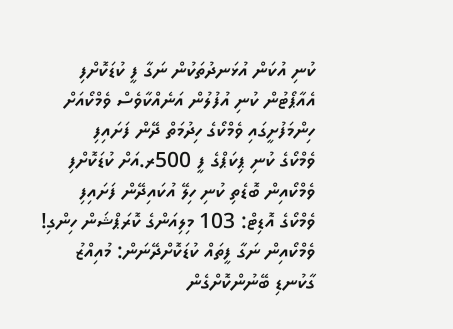ކުނި އުކަން އުޅަނދުތަކުން ނަގާ ފީ ކުޑަކޮށްފި
އެއާޕޯޓުން ކުނި އުފުލުން އަނެއްކާވެސް ވެމްކޯއަށް
ހިންމަފުށީގައި ވެމްކޯގެ ހިދުމަތް ދޭން ފަށައިފި
ވެމްކޯގެ ކުނި ޕިކަޕްގެ ފީ 500ރ.އަށް ކުޑަކޮށްފި
ވެމްކޯއިން ބޮޑެތި ކުނި ހިލޭ އުކައިދޭން ފަށައިފި
ވެމްކޯގެ އޮޑިޓް: 103 މިލިއަންގެ ކޮރަޕްޝަން ހިންގި!
ވެމްކޯއިން ނަގާ ފީތައް ކުޑަކޮށްދޭނަން: މުއިއްޒު
ގާކުނޑި ބޭނުންކޮށްގެން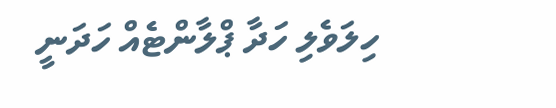ހިލަވެލި ހަދާ ޕްލާންޓެއް ހަދަނީ